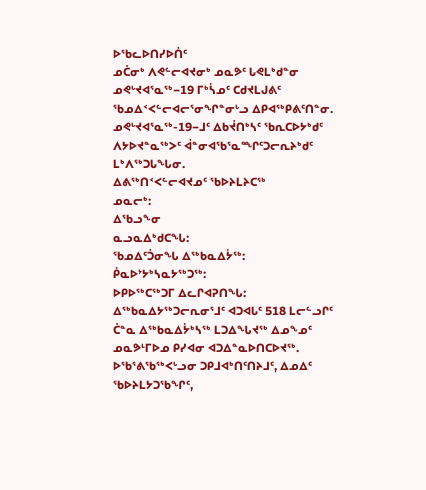ᐅᖃᓚᐅᑎᓯᐅᑏᑦ
ᓄᑖᓂᒃ ᐱᕙᓪᓕᐊᔪᓂᒃ ᓄᓇᕗᑦ ᒐᕙᒪᒃᑯᓐᓂ ᓄᕙᒡᔪᐊᕐᓇᖅ−19 ᒥᒃᓵᓄᑦ ᑕᑯᔪᒪᒍᕕᑦ ᖃᓄᐃᑉᐸᓪᓕᐊᓕᕐᓂᖏᓐᓂᒡᓗ ᐃᑭᐊᖅᑭᕕᑦᑎᓐᓂ. ᓄᕙᒡᔪᐊᕐᓇᖅ-19−ᒧᑦ ᐃᑲᔫᑎᒃᓴᑦ ᖃᕆᑕᐅᔭᒃᑯᑦ ᐱᔭᐅᔪᓐᓇᖅᐳᑦ ᐋᓐᓂᐊᖃᕐᓇᙱᑦᑐᓕᕆᔨᒃᑯᑦ ᒪᒃᐱᖅᑐᒐᖓᓂ.
ᐃᕕᖅᑎᑉᐸᓪᓕᐊᔪᓄᑦ ᖃᐅᔨᒪᔨᑕᖅ
ᓄᓇᓕᒃ:
ᐃᖃᓗᖕᓂ
ᓇᓗᓇᐃᒃᑯᑕᖓ:
ᖃᓄᐃᑦᑑᓂᖓ ᐃᖅᑲᓇᐃᔮᖅ:
ᑮᓇᐅᔾᔭᒃᓴᓇᔭᖅᑐᖅ:
ᐅᑭᐅᖅᑕᖅᑐᒥ ᐃᓚᒋᐊᕈᑎᖓ:
ᐃᖅᑲᓇᐃᔭᖅᑐᓕᕆᓂᕐᒧᑦ ᐊᑐᐊᒐᑦ 518 ᒪᓕᓪᓗᒋᑦ ᑖᓐᓇ ᐃᖅᑲᓇᐃᔮᒃᓴᖅ ᒪᑐᐃᖓᔪᖅ ᐃᓄᖕᓄᑦ ᓄᓇᕗᒻᒥᐅᓄ ᑭᓯᐊᓂ ᐊᑐᐃᓐᓇᐅᑎᑕᐅᔪᖅ.
ᐅᖃᕐᕕᖃᖅᐸᒡᓗᓂ ᑐᑭᒧᐊᒃᑎᑦᑎᔨᒧᑦ, ᐃᓄᐃᑦ ᖃᐅᔨᒪᔭᑐᖃᖏᑦ,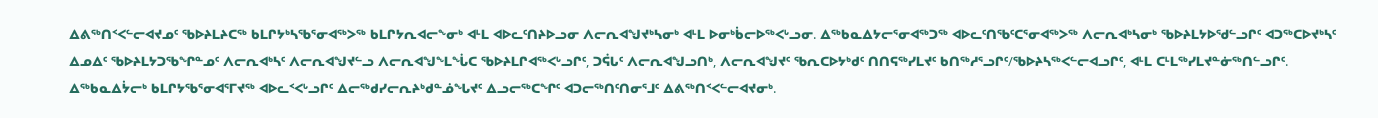ᐃᕕᖅᑎᑉᐸᓪᓕᐊᔪᓄᑦ ᖃᐅᔨᒪᔨᑕᖅ ᑲᒪᒋᔭᒃᓴᖃᕐᓂᐊᖅᐳᖅ ᑲᒪᒋᔭᕆᐊᓕᖕᓂᒃ ᐊᒻᒪ ᐊᐅᓚᑦᑎᔨᐅᓗᓂ ᐱᓕᕆᐊᖑᔪᒃᓴᓂᒃ ᐊᒻᒪ ᐅᓂᒃᑳᓕᐅᖅᐸᒡᓗᓂ. ᐃᖅᑲᓇᐃᔭᓕᕐᓂᐊᖅᑐᖅ ᐊᐅᓚᑦᑎᖃᑦᑕᕐᓂᐊᖅᐳᖅ ᐱᓕᕆᐊᒃᓴᓂᒃ ᖃᐅᔨᒪᔭᐅᖁᓪᓗᒋᑦ ᐊᑐᖅᑕᐅᔪᒃᓴᑦ ᐃᓄᐃᑦ ᖃᐅᔨᒪᔭᑐᖃᖏᓐᓄᑦ ᐱᓕᕆᐊᒃᓴᑦ ᐱᓕᕆᐊᖑᔪᓪᓗ ᐱᓕᕆᐊᖑᖕᒪᖔᑕ ᖃᐅᔨᒪᒋᐊᖅᐸᒡᓗᒋᑦ, ᑐᕌᒐᑦ ᐱᓕᕆᐊᖑᓗᑎᒃ, ᐱᓕᕆᐊᖑᔪᑦ ᖃᕆᑕᐅᔭᒃᑯᑦ ᑎᑎᕋᖅᓯᒪᔪᑦ ᑲᑎᖅᓱᕐᓗᒋᑦ/ᖃᐅᔨᓴᖅᐸᓪᓕᐊᓗᒋᑦ, ᐊᒻᒪ ᑕᒻᒪᖅᓯᒪᔪᓐᓃᖅᑎᓪᓗᒋᑦ. ᐃᖅᑲᓇᐃᔮᓕᒃ ᑲᒪᒋᔭᖃᕐᓂᐊᕐᒥᔪᖅ ᐊᐅᓚᑉᐸᒡᓗᒋᑦ ᐃᓕᖅᑯᓯᓕᕆᔨᒃᑯᓐᓅᖓᔪᑦ ᐃᓗᓕᖅᑕᖏᑦ ᐊᑐᓕᖅᑎᑦᑎᓂᕐᒧᑦ ᐃᕕᖅᑎᑉᐸᓪᓕᐊᔪᓂᒃ.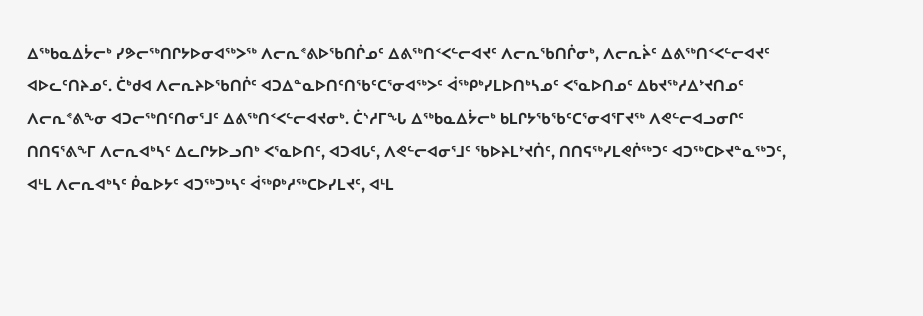ᐃᖅᑲᓇᐃᔮᓕᒃ ᓯᕗᓕᖅᑎᒋᔭᐅᓂᐊᖅᐳᖅ ᐱᓕᕆᕝᕕᐅᖃᑎᒌᓄᑦ ᐃᕕᖅᑎᑉᐸᓪᓕᐊᔪᑦ ᐱᓕᕆᖃᑎᒌᓂᒃ, ᐱᓕᕆᔩᑦ ᐃᕕᖅᑎᑉᐸᓪᓕᐊᔪᑦ ᐊᐅᓚᑦᑎᔨᓄᑦ. ᑖᒃᑯᐊ ᐱᓕᕆᔨᐅᖃᑎᒌᑦ ᐊᑐᐃᓐᓇᐅᑎᑦᑎᖃᑦᑕᕐᓂᐊᖅᐳᑦ ᐋᖅᑭᒃᓯᒪᐅᑎᒃᓴᓄᑦ ᐸᕐᓇᐅᑎᓄᑦ ᐃᑲᔪᖅᓱᐃᔾᔪᑎᓄᑦ ᐱᓕᕆᕝᕕᖕᓂ ᐊᑐᓕᖅᑎᑦᑎᓂᕐᒧᑦ ᐃᕕᖅᑎᑉᐸᓪᓕᐊᔪᓂᒃ. ᑖᔅᓱᒥᖓ ᐃᖅᑲᓇᐃᔮᓕᒃ ᑲᒪᒋᔭᖃᖃᑦᑕᕐᓂᐊᕐᒥᔪᖅ ᐱᕙᓪᓕᐊᓗᓂᒋᑦ ᑎᑎᕋᕐᕕᖕᒥ ᐱᓕᕆᐊᒃᓴᑦ ᐃᓚᒋᔭᐅᓗᑎᒃ ᐸᕐᓇᐅᑎᑦ, ᐊᑐᐊᒐᑦ, ᐱᕙᓪᓕᐊᓂᕐᒧᑦ ᖃᐅᔨᒪᔾᔪᑏᑦ, ᑎᑎᕋᖅᓯᒪᕙᒌᖅᑐᑦ ᐊᑐᖅᑕᐅᔪᓐᓇᖅᑐᑦ, ᐊᒻᒪ ᐱᓕᕆᐊᒃᓴᑦ ᑮᓇᐅᔭᑦ ᐊᑐᖅᑐᒃᓴᑦ ᐋᖅᑭᒃᓱᖅᑕᐅᓯᒪᔪᑦ, ᐊᒻᒪ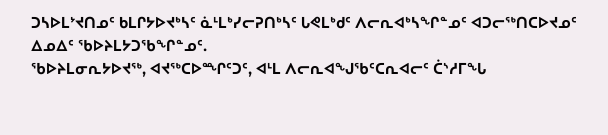ᑐᓴᐅᒪᔾᔪᑎᓄᑦ ᑲᒪᒋᔭᐅᔪᒃᓴᑦ ᓈᒻᒪᒃᓯᓕᕈᑎᒃᓴᑦ ᒐᕙᒪᒃᑯᑦ ᐱᓕᕆᐊᒃᓴᖏᓐᓄᑦ ᐊᑐᓕᖅᑎᑕᐅᔪᓄᑦ ᐃᓄᐃᑦ ᖃᐅᔨᒪᔭᑐᖃᖏᓐᓄᑦ.
ᖃᐅᔨᒪᓂᕆᔭᐅᔪᖅ, ᐊᔪᖅᑕᐅᙱᑦᑐᑦ, ᐊᒻᒪ ᐱᓕᕆᐊᖑᖃᑦᑕᕆᐊᓕᑦ ᑖᔅᓱᒥᖓ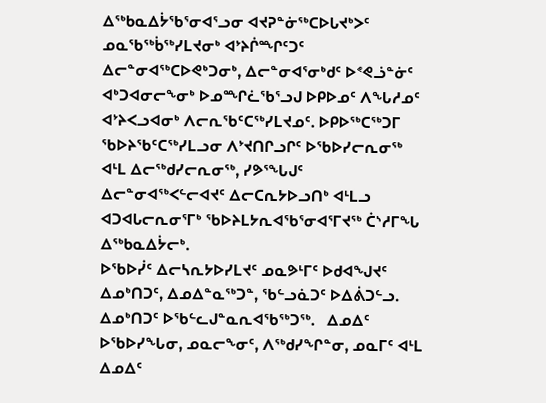ᐃᖅᑲᓇᐃᔮᖃᕐᓂᐊᕐᓗᓂ ᐊᔪᕈᓐᓃᖅᑕᐅᒐᔪᒃᐳᑦ ᓄᓇᖃᖅᑳᖅᓯᒪᔪᓂᒃ ᐊᔾᔨᒌᙱᑦᑐᑦ ᐃᓕᓐᓂᐊᖅᑕᐅᕙᒃᑐᓂᒃ, ᐃᓕᓐᓂᐊᕐᓂᒃᑯᑦ ᐅᕝᕙᓘᓐᓃᑦ ᐊᒃᑐᐊᓂᓕᖕᓂᒃ ᐅᓄᙱᓛᖃᕐᓗᒍ ᐅᑭᐅᓄᑦ ᐱᖓᓱᓄᑦ ᐊᔾᔨᐸᓗᐊᓂᒃ ᐱᓕᕆᖃᑦᑕᖅᓯᒪᔪᓄᑦ. ᐅᑭᐅᖅᑕᖅᑐᒥ ᖃᐅᔨᖃᑦᑕᖅᓯᒪᓗᓂ ᐱᔾᔪᑎᒋᓗᒋᑦ ᐅᖃᐅᓯᓕᕆᓂᖅ ᐊᒻᒪ ᐃᓕᖅᑯᓯᓕᕆᓂᖅ, ᓯᕗᕐᖓᒍᑦ ᐃᓕᓐᓂᐊᖅᐸᓪᓕᐊᔪᑦ ᐃᓕᑕᕆᔭᐅᓗᑎᒃ ᐊᒻᒪᓗ ᐊᑐᐊᒐᓕᕆᓂᕐᒥᒃ ᖃᐅᔨᒪᔭᕆᐊᖃᕐᓂᐊᕐᒥᔪᖅ ᑖᔅᓱᒥᖓ ᐃᖅᑲᓇᐃᔮᓕᒃ.
ᐅᖃᐅᓰᑦ ᐃᓕᓴᕆᔭᐅᓯᒪᔪᑦ ᓄᓇᕗᒻᒥᑦ ᐅᑯᐊᖑᔪᑦ ᐃᓄᒃᑎᑐᑦ, ᐃᓄᐃᓐᓇᖅᑐᓐ, ᖃᓪᓗᓈᑐᑦ ᐅᐃᕖᑐᓪᓗ.  ᐃᓄᒃᑎᑐᑦ ᐅᖃᓪᓚᒍᓐᓇᕆᐊᖃᖅᑐᖅ.   ᐃᓄᐃᑦ ᐅᖃᐅᓯᖓᓂ, ᓄᓇᓕᖕᓂᑦ, ᐱᖅᑯᓯᖏᓐᓂ, ᓄᓇᒥᑦ ᐊᒻᒪ ᐃᓄᐃᑦ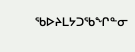ᖃᐅᔨᒪᔭᑐᖃᖏᓐᓂ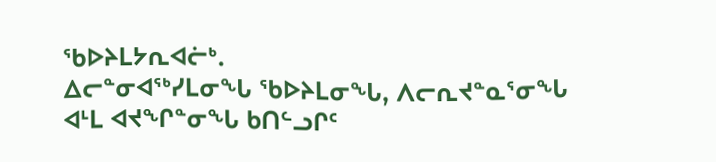ᖃᐅᔨᒪᔭᕆᐊᓖᒃ.
ᐃᓕᓐᓂᐊᖅᓯᒪᓂᖓ ᖃᐅᔨᒪᓂᖓ, ᐱᓕᕆᔪᓐᓇᕐᓂᖓ ᐊᒻᒪ ᐊᔪᖏᓐᓂᖓ ᑲᑎᓪᓗᒋᑦ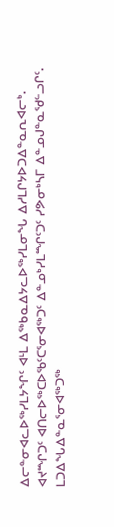ᐃᓕᓐᓂᐊᓚᐅᖅᓯᒪᔭᖏᑦ ᐊᒻᒪ ᐃᖅᑲᓇᐃᔭᓚᐅᖅᓯᒪᓂᖓ ᐃᓱᒪᒋᔭᐅᑐᐃᓐᓇᕆᐊᓕᒃ.
ᐊᔪᙱᑐᑦ ᐊᑎᓕᐅᖅᑕᐅᖃᑦᑕᕐᓂᐊᖅᑐᑦ ᐃᓐᓄᒃᓯᒪᙱᑦᑐᑦ ᓯᕗᓂᒃᓴᒥ ᐃᓐᓄᒍᓐᓇᖁᓪᓗᒋᑦ.
ᒪᑐᐃᖓᐃᓐᓇᕐᓂᐊᖅᑐᖅ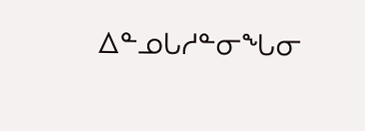ᐃᓐᓄᒐᓱᓐᓂᖓᓂ